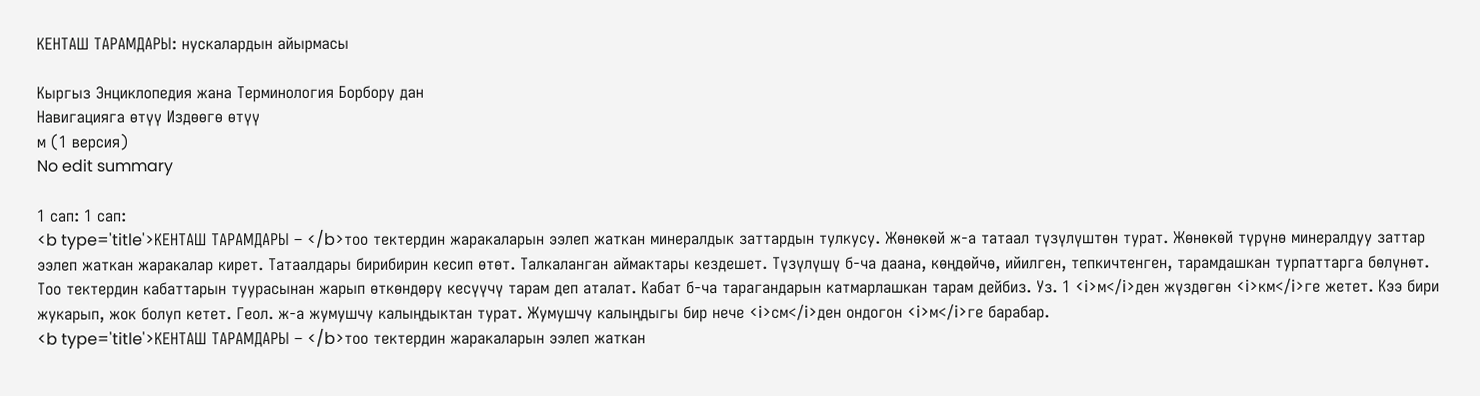КЕНТАШ ТАРАМДАРЫ: нускалардын айырмасы

Кыргыз Энциклопедия жана Терминология Борбору дан
Навигацияга өтүү Издөөгө өтүү
м (1 версия)
No edit summary

1 сап: 1 сап:
<b type='title'>КЕНТАШ ТАРАМДАРЫ – </b>тоо тектердин жаракаларын ээлеп жаткан минералдык заттардын тулкусу. Жөнөкөй ж-а татаал түзүлүштөн турат. Жөнөкөй түрүнө минералдуу заттар ээлеп жаткан жаракалар кирет. Татаалдары бирибирин кесип өтөт. Талкаланган аймактары кездешет. Түзүлүшү б-ча даана, көңдөйчө, ийилген, тепкичтенген, тарамдашкан турпаттарга бөлүнөт. Тоо тектердин кабаттарын туурасынан жарып өткөндөрү кесүүчү тарам деп аталат. Кабат б-ча тарагандарын катмарлашкан тарам дейбиз. Уз. 1 <i>м</i>ден жүздөгөн <i>км</i>ге жетет. Кээ бири жукарып, жок болуп кетет. Геол. ж-а жумушчу калыңдыктан турат. Жумушчу калыңдыгы бир нече <i>см</i>ден ондогон <i>м</i>ге барабар.
<b type='title'>КЕНТАШ ТАРАМДАРЫ – </b>тоо тектердин жаракаларын ээлеп жаткан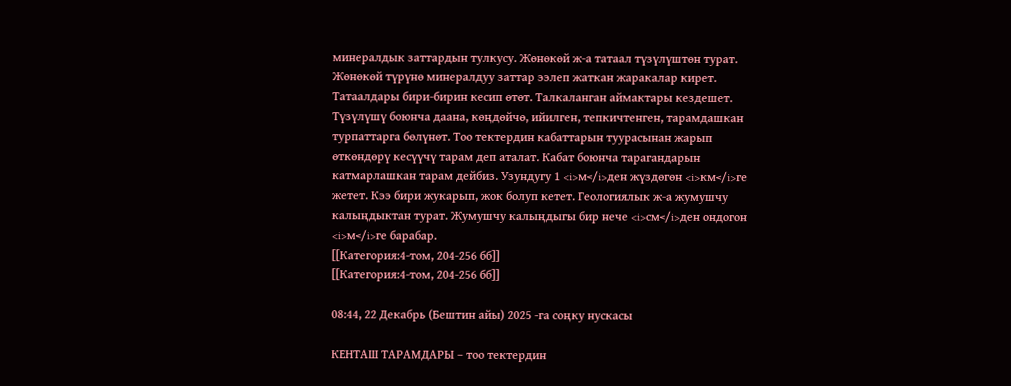минералдык заттардын тулкусу. Жөнөкөй ж-а татаал түзүлүштөн турат. Жөнөкөй түрүнө минералдуу заттар ээлеп жаткан жаракалар кирет. Татаалдары бири-бирин кесип өтөт. Талкаланган аймактары кездешет. Түзүлүшү боюнча даана, көңдөйчө, ийилген, тепкичтенген, тарамдашкан турпаттарга бөлүнөт. Тоо тектердин кабаттарын туурасынан жарып өткөндөрү кесүүчү тарам деп аталат. Кабат боюнча тарагандарын катмарлашкан тарам дейбиз. Узундугу 1 <i>м</i>ден жүздөгөн <i>км</i>ге жетет. Кээ бири жукарып, жок болуп кетет. Геологиялык ж-а жумушчу калыңдыктан турат. Жумушчу калыңдыгы бир нече <i>см</i>ден ондогон <i>м</i>ге барабар.
[[Категория:4-том, 204-256 бб]]
[[Категория:4-том, 204-256 бб]]

08:44, 22 Декабрь (Бештин айы) 2025 -га соңку нускасы

КЕНТАШ ТАРАМДАРЫ – тоо тектердин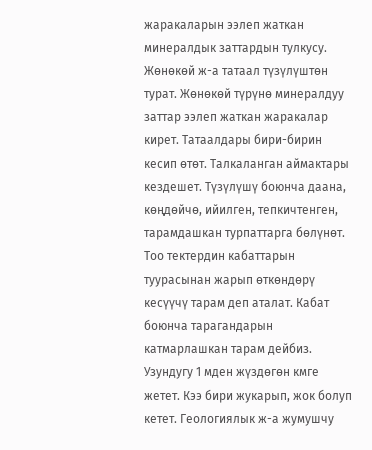жаракаларын ээлеп жаткан минералдык заттардын тулкусу. Жөнөкөй ж-а татаал түзүлүштөн турат. Жөнөкөй түрүнө минералдуу заттар ээлеп жаткан жаракалар кирет. Татаалдары бири-бирин кесип өтөт. Талкаланган аймактары кездешет. Түзүлүшү боюнча даана, көңдөйчө, ийилген, тепкичтенген, тарамдашкан турпаттарга бөлүнөт. Тоо тектердин кабаттарын туурасынан жарып өткөндөрү кесүүчү тарам деп аталат. Кабат боюнча тарагандарын катмарлашкан тарам дейбиз. Узундугу 1 мден жүздөгөн кмге жетет. Кээ бири жукарып, жок болуп кетет. Геологиялык ж-а жумушчу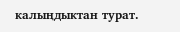калыңдыктан турат.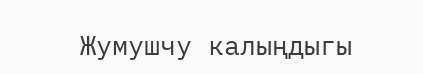Жумушчу калыңдыгы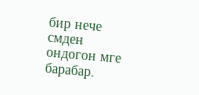бир нече смден ондогон мге барабар.